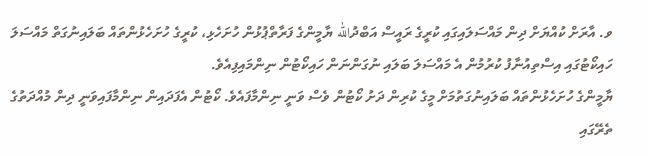ވ. އާރަށް ކުއްޔަށް ދިން މައްސަލައިގައި ކުރީގެ ރައީސް އަބްދުالله ޔާމީންގެ ފަރާތްޕުޅުން ހުށަހެޅި، ކުރީގެ ހުށަހެޅުންތައް ބަލައިނުގަތް މައްސަލަ ހައިކޯޓުގައި އިސްތިއުނާފު ކުރުމުން އެ މައްސަލަ ބަލައި ނުގަންނަން ހައިކޯޓުން ނިންމައިފިއެވެ.
ޔާމީންގެ ހުށަހެޅުންތައް ބަލައިނުގަތުމަށް މީގެ ކުރިން ދަށު ކޯޓުން ވެސް ވަނީ ނިންމާފައެވެ. ކޯޓުން އެފަދައިން ނިންމާފައިވަނީ ދިން މުއްދަތުގެ ތެރޭގައި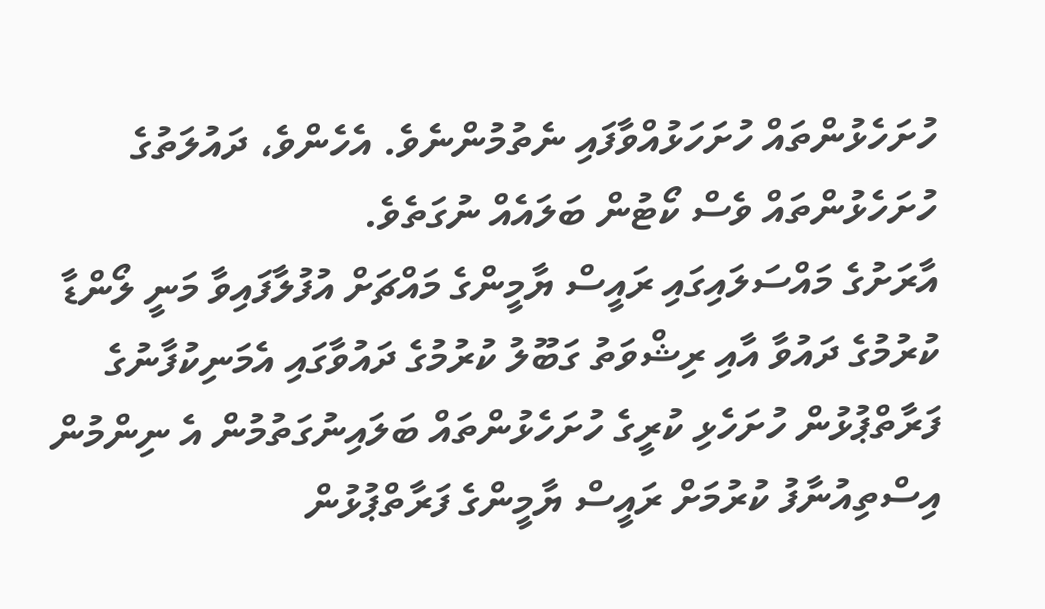ހުށަހެޅުންތައް ހުށަހަޅުއްވާފައި ނެތުމުންނެވެ. އެހެންވެ، ދައުލަތުގެ ހުށަހެޅުންތައް ވެސް ކޯޓުން ބަލައެއް ނުގަތެވެ.
އާރަށުގެ މައްސަލައިގައި ރައީސް ޔާމީންގެ މައްޗަށް އުފުލާފައިވާ މަނީ ލޯންޑާ ކުރުމުގެ ދައުވާ އާއި ރިޝްވަތު ގަބޫލު ކުރުމުގެ ދައުވާގައި އެމަނިކުފާނުގެ ފަރާތްޕުޅުން ހުށަހެޅި ކުރީގެ ހުށަހެޅުންތައް ބަލައިނުގަތުމުން އެ ނިންމުން އިސްތިއުނާފު ކުރުމަށް ރައީސް ޔާމީންގެ ފަރާތްޕުޅުން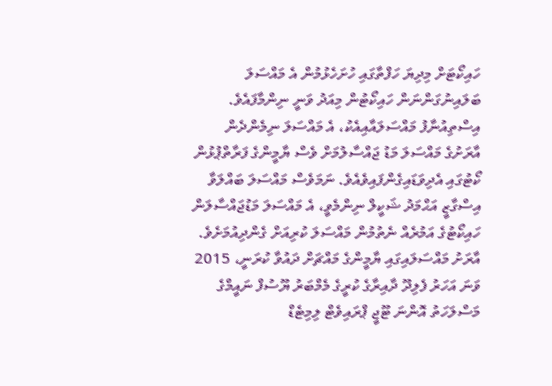ހައިކޯޓަށް މިދިޔަ ހަފްތާގައި ހުށަހެޅުމުން އެ މައްސަލަ ބަލައިނުގަންނަން ހައިކޯޓުން މިއަދު ވަނީ ނިންމާފައެވެ.
އިސްތިއުނާފު މައްސަލައާއިއެކު، އެ މައްސަލަ ނިމެންދެން އާރަށުގެ މައްސަލަ މަޑު ޖައްސާލުމަށް ވެސް ޔާމީންގެ ފަރާތްޕުޅުން ކޯޓުގައި އެދިވަޑައިގެންފައިވެއެވެ. ނަމަވެސް މައްސަލަ ބައްލަވާ އިސްގާޒީ އަޙްމަދު ޝަކީލް ނިންމެވީ، އެ މައްސަލަ މަޑުޖައްސާލަން ހައިކޯޓުގެ އަމުރެއް ނެތުމުން މައްސަލަ ކުރިއަށް ގެންދިއުމަށެވެ.
އާރަށު މައްސަލައިގައި ޔާމީންގެ މައްޗަށް ދައުވާ ކުރަނީ، 2015 ވަނަ އަހަރު ފެލިދޫ ދާއިރާގެ ކުރީގެ މެމްބަރު ޔޫސުފް ނައީމްގެ މަސްލަހަތު އޮންނަ ޓޫޖީ ޕްރައިވެޓް ލިމިޓެޑް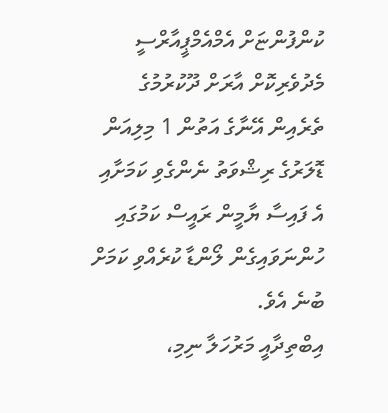ކުންފުންޏަށް އެމްއެމްޕީއާރްސީ މެދުވެރިކޮށް އާރަށް ދޫކުރުމުގެ ތެރެއިން އޭނާގެ އަތުން 1 މިލިއަން ޑޮލަރުގެ ރިޝްވަތު ނެންގެވި ކަމަށާއި އެ ފައިސާ ޔާމީން ރައީސް ކަމުގައި ހުންނަވައިގެން ލޯންޑާ ކުރެއްވި ކަމަށް ބުނެ އެވެ.
އިބްތިދާއީ މަރުހަލާ ނިމި،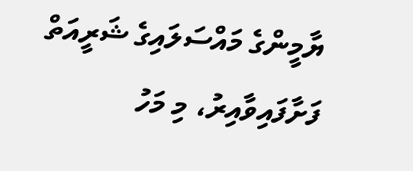ޔާމީންގެ މައްސަލައިގެ ޝަރީއަތް ފަށާފައިވާއިރު، މި މަހު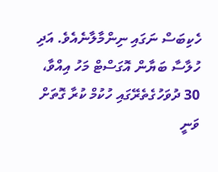ހެކިބަސް ނަގައި ނިންމާލާނެއެވެ. އަދި ހުލާސާ ބަޔާން އޮގަސްޓް މަހު އިއްވާ، 30 ދުވަހުގެތެރޭގައި ހުކުމް ކުރާ ގޮތަށް ވަނީ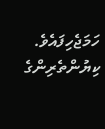ހަމަޖެހިފައެވެ.
ކިޔުންތެރިންގެ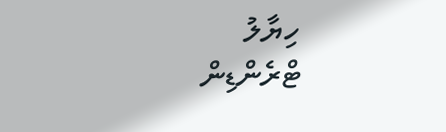ހިޔާލު
ޓްރެންޑިން